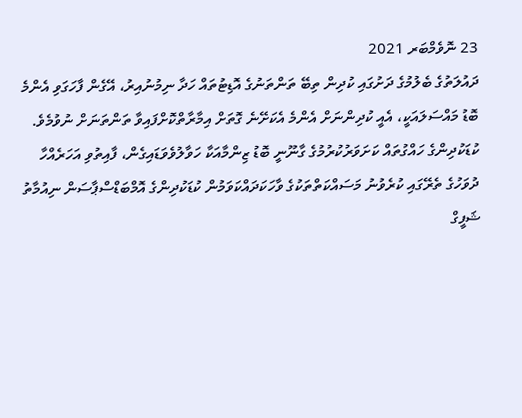23 ނޮވެމްބަރ 2021
ދައުލަތުގެ ބެލުމުގެ ދަށުގައި ކުދިން ތިބޭ ތަންތަނުގެ އޮޑިޓުތައް ހަދާ ނިމުނުއިރު، އޭގެން ފާހަގަވި އެންމެ ބޮޑު މައްސަލައަކީ، އެއީ ކުދިންނަށް އެންމެ އެކަށޭނެ ގޮތަށް އިމާރާތްކޮށްފައިވާ ތަންތަނަށް ނުވުމެވެ. ކުޑަކުދިންގެ ހައްގުތައް ކަށަވަރުކުރުމުގެ ގާނޫނީ ބޮޑު ޒިންމާއަކާ ހަވާލުވެވަޑައިގެން، ފާއިތުވި އަހަރެއްހާ ދުވަހުގެ ތެރޭގައި ކުރެވުނު މަސައްކަތްތަކުގެ ވާހަކަދައްކަވަމުން ކުޑަކުދިންގެ އޮމްބަޑްސްޕާސަން ނިއުމާތު ޝަފީގް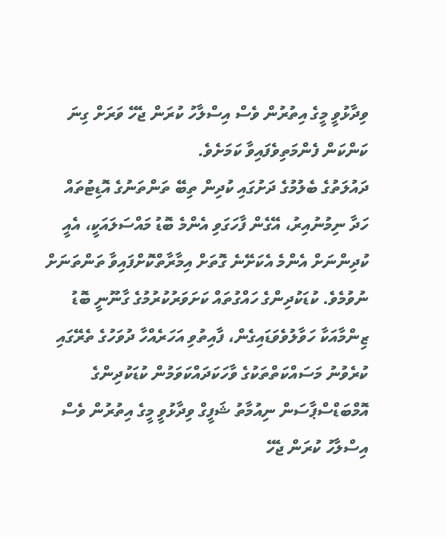ވިދާޅުވީ މީގެ އިތުރުން ވެސް އިސްލާހު ކުރަން ޖެހޭ ވަރަށް ގިނަ ކަންކަން ފެންމަތިވެފައިވާ ކަމަށެވެ.
ދައުލަތުގެ ބެލުމުގެ ދަށުގައި ކުދިން ތިބޭ ތަންތަނުގެ އޮޑިޓުތައް ހަދާ ނިމުނުއިރު، އޭގެން ފާހަގަވި އެންމެ ބޮޑު މައްސަލައަކީ، އެއީ ކުދިންނަށް އެންމެ އެކަށޭނެ ގޮތަށް އިމާރާތްކޮށްފައިވާ ތަންތަނަށް ނުވުމެވެ. ކުޑަކުދިންގެ ހައްގުތައް ކަށަވަރުކުރުމުގެ ގާނޫނީ ބޮޑު ޒިންމާއަކާ ހަވާލުވެވަޑައިގެން، ފާއިތުވި އަހަރެއްހާ ދުވަހުގެ ތެރޭގައި ކުރެވުނު މަސައްކަތްތަކުގެ ވާހަކަދައްކަވަމުން ކުޑަކުދިންގެ އޮމްބަޑްސްޕާސަން ނިއުމާތު ޝަފީގް ވިދާޅުވީ މީގެ އިތުރުން ވެސް އިސްލާހު ކުރަން ޖެހޭ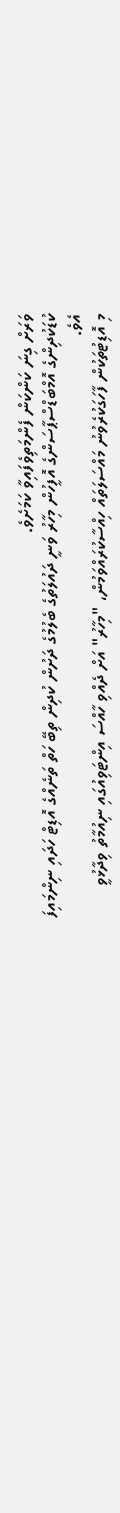ވަރަށް ގިނަ ކަންކަން ފެންމަތިވެފައިވާ ކަމަށެވެ.
ކުޑަކުދިންގެ އޮމްބަޑްސްޕާސަންގެ އޮފީހުން މިހާރު ވަނީ ދައުލަތުގެ ބެލުމުގެ ދަށުން ކުދިން ތިބޭ ހަތް ތަނެއްގެ އޮޑިޓް ހަދައި ނިންމައިފަ އެވެ.
މި އޮޑިޓުތަކުން ފާހަގަކުރެވުނު މައްސަލަތައް ހިއްސާކުރައްވަމުން، "މިހާރު" އަށް ދެއްވި ހާއްސަ އިންޓަވިއުގައި ނިއުމާތު ވިދާޅުވީ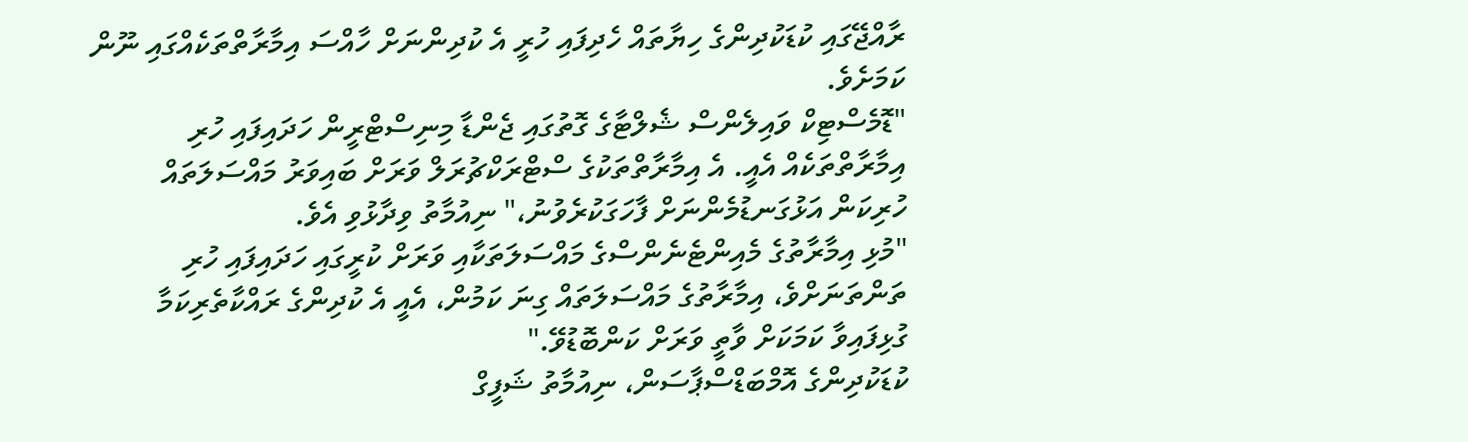ރާއްޖޭގައި ކުޑަކުދިންގެ ހިޔާތައް ހެދިފައި ހުރީ އެ ކުދިންނަށް ހާއްސަ އިމާރާތްތަކެއްގައި ނޫން ކަމަށެވެ.
"ޑޮމެސްޓިކް ވައިލެންސް ޝެލްޓާގެ ގޮތުގައި ޖެންޑާ މިނިސްޓްރީން ހަދައިފައި ހުރި އިމާރާތްތަކެއް އެއީ. އެ އިމާރާތްތަކުގެ ސްޓްރަކްޗުރަލް ވަރަށް ބައިވަރު މައްސަލަތައް ހުރިކަން އަޅުގަނޑުމެންނަށް ފާހަގަކުރެވުނު،" ނިއުމާތު ވިދާޅުވި އެވެ.
"މުޅި އިމާރާތުގެ މެއިންޓެނެންސްގެ މައްސަލަތަކާއި ވަރަށް ކުރީގައި ހަދައިފައި ހުރި ތަންތަނަށްވެ، އިމާރާތުގެ މައްސަލަތައް ގިނަ ކަމުން، އެއީ އެ ކުދިންގެ ރައްކާތެރިކަމާ ގުޅިފައިވާ ކަމަކަށް ވާތީ ވަރަށް ކަންބޮޑުވޭ."
ކުޑަކުދިންގެ އޮމްބަޑްސްޕާސަން، ނިއުމާތު ޝަފީގް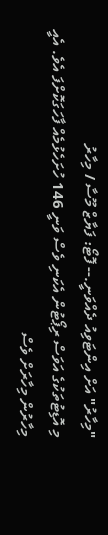"މިހާރު" އަށް އިންޓަވިއު ދެއްވަނީ.-- ފޮޓޯ: ފަޔާޒް މޫސާ / މިހާރު
މި އޮޑިޓުތަކުގެ އަވަސް ރިޕޯޓުން އެކަނި ވެސް ވަނީ 146 ހުށަހެޅުމެއް ފާހަގަކޮށްފަ އެވެ. އެއީ މިހާރުން މިހާރަށް ވެސް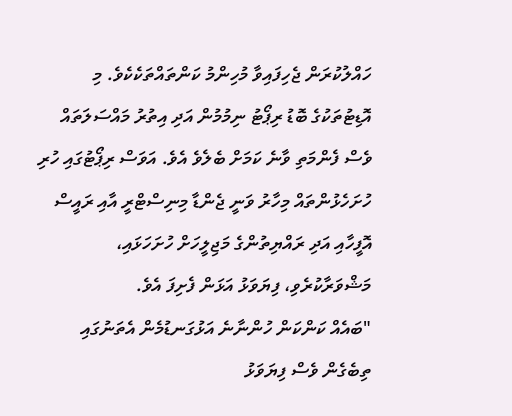ހައްލުކުރަން ޖެހިފައިވާ މުހިންމު ކަންތައްތަކެކެވެ. މި އޮޑިޓުތަކުގެ ބޮޑު ރިޕޯޓު ނިމުމުން އަދި އިތުރު މައްސަލަތައް ވެސް ފެންމަތި ވާނެ ކަމަށް ބެލެވެ އެވެ. އަވަސް ރިޕޯޓުގައި ހުރި ހުށަހެޅުންތައް މިހާރު ވަނީ ޖެންޑާ މިނިސްޓްރީ އާއި ރައީސް އޮފީހާއި އަދި ރައްޔިތުންގެ މަޖިލީހަށް ހުށަހަޅައި، މަޝްވަރާކުރެވި، ފިޔަވަޅު އަޅަން ފެށިފަ އެވެ.
"ބައެއް ކަންކަން ހުންނާނެ އަޅުގަނޑުމެން އެތަނުގައި ތިބެގެން ވެސް ފިޔަވަޅު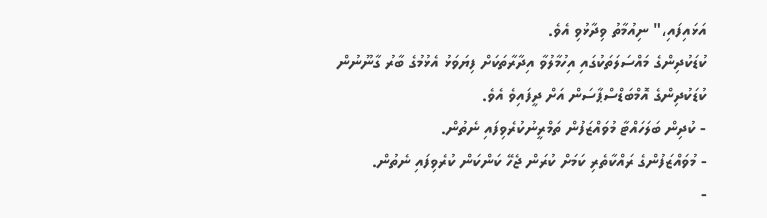އަޅައިފައި،" ނިއުމާތު ވިދާޅުވި އެވެ.
ކުޑަކުދިންގެ މައްސަލަތަކުގައި އިހުމާލުވާ އިދާރާތަކަށް ފިޔަވަޅު އެޅުމުގެ ބާރު ގާނޫނުން ކުޑަކުދިންގެ އޮމްބަޑްސްޕާސަން އަށް ދީފައިވެ އެވެ.
- ކުދިން ބަލަހައްޓާ މުވައްޒަފުން ތަމްރީނުކުރެވިފައި ނެތުން.
- މުވައްޒަފުންގެ ރައްކާތެރި ކަމަށް ކުރަން ޖެހޭ ކަންކަން ކުރެވިފައި ނެތުން.
-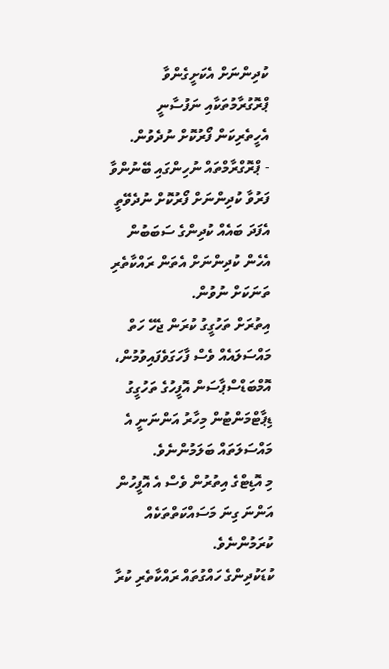ކުދިންނަށް އެކަށީގެންވާ ޕްރޮގުރާމުތަކާއި ނަފުސާނީ އެހީތެރިކަން ފޯރުކޮށް ނުދެވުން.
- ޕްރޮގްރާމްތައް ނުހިންގައި ބޭނުންވާ ފަރުވާ ކުދިންނަށް ފޯރުކޮށް ނުދެވޭތީ އެފަދަ ބައެއް ކުދިންގެ ސަބަބުން އެހެން ކުދިންނަށް އެތަން ރައްކާތެރި ތަނަކަށް ނުވުން.
އިތުރަށް ތަހުގީގު ކުރަން ޖެހޭ ހަތް މައްސަލައެއް ވެސް ފާހަގަވެފައިވުމުން، އޮމްބަޑްސްޕާސަން އޮފީހުގެ ތަހުގީގު ޑިޕާޓްމަންޓުން މިހާރު އަންނަނީ އެ މައްސަލަތައް ބަލަމުންނެވެ.
މި އޮޑިޓްގެ އިތުރުން ވެސް އެ އޮފީހުން އަންނަ ގިނަ މަސައްކަތްތަކެއް ކުރަމުންނެވެ.
ކުޑަކުދިންގެ ހައްގުތައް ރައްކާތެރި ކުރާ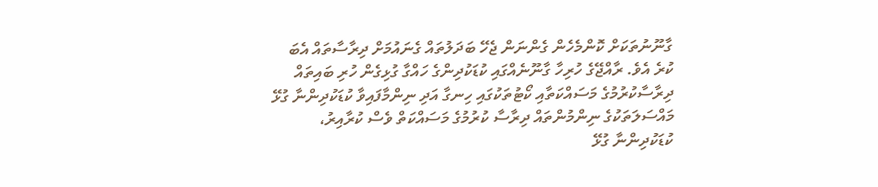ގާނޫނުތަކަށް ކޮންމެހެން ގެންނަން ޖެހޭ ބަދަލުތައް ގެނައުމަށް ދިރާސާތައް އެބަ ކުރެ އެވެ. ރާއްޖޭގެ ހުރިހާ ގާނޫނެއްގައި ކުޑަކުދިންގެ ހައްގާ ގުޅިގެން ހުރި ބައިތައް ދިރާސާކުރުމުގެ މަސައްކަތާއި ކޯޓުތަކުގައި ހިނގާ އަދި ނިންމާފައިވާ ކުޑަކުދިންނާ ގުޅޭ މައްސަލަތަކުގެ ނިންމުންތައް ދިރާސާ ކުރުމުގެ މަސައްކަތް ވެސް ކުރާއިރު، ކުޑަކުދިންނާ ގުޅޭ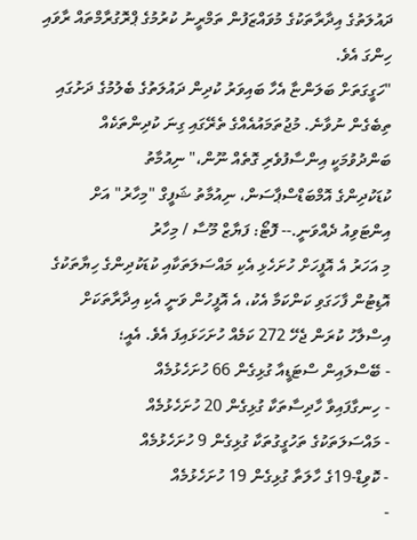ދައުލަތުގެ އިދާރާތަކުގެ މުވައްޒަފުން ތަމްރީނު ކުރުމުގެ ޕްރޮގުރާމްތައް ރާވައި ހިންގަ އެވެ.
"ހަގީގަތަށް ބަލަންޏާ އެހާ ބައިވަރު ކުދިން ދައުލަތުގެ ބެލުމުގެ ދަށުގައި ތިބެގެން ނުވާނެ. މުޖުތަމައުއެއްގެ ތެރޭގައި ގިނަ ކުދިންތަކެއް ބަންދުވުމަކީ އިންސާފުވެރި ގޮތެއް ނޫން،" ނިއުމާތު
ކުޑަކުދިންގެ އޮމްބަޑްސްޕާސަން، ނިއުމާތު ޝަފީގް "މިހާރު" އަށް އިންޓަވިއު ދެއްވަނީ.-- ފޮޓޯ: ފަޔާޒް މޫސާ / މިހާރު
މި އަހަރު އެ އޮފީހަށް ހުށަހެޅި އެކި މައްސަލަތަކާއި ކުޑަކުދިންގެ ހިޔާތަކުގެ އޮޑިޓުން ފާހަގަވި ކަންކަމާ އެކު، އެ އޮފީހުން ވަނީ އެކި އިދާރާތަކަށް އިސްލާހު ކުރަން ޖެހޭ 272 ކަމެއް ހުށަހަޅައިފަ އެވެ. އެއީ؛
- ބޭސްލައިން ސްޓަޑީއާ ގުޅިގެން 66 ހުށަހެޅުމެއް
- ހިނގާފައިވާ ހާދިސާތަކާ ގުޅިގެން 20 ހުށަހެޅުމެއް
- މައްސަލަތަކުގެ ތަހުގީގުތަކާ ގުޅިގެން 9 ހުށަހެޅުމެއް
- ކޮވިޑް-19ގެ ހާލަތާ ގުޅިގެން 19 ހުށަހެޅުމެއް
-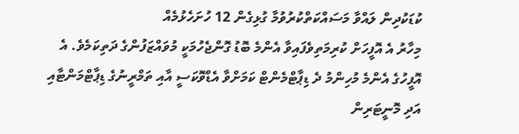ކުޑަކުދިން ލައްވާ މަސައްކަތްކުރުވުމާ ގުޅިގެން 12 ހުށަހެޅުމެއް
މިހާރު އެ އޮފީހަށް ކުރިމަތިވެފައިވާ އެންމެ ބޮޑު ގޮންޖެހުމަކީ މުވައްޒަފުންގެ ދަތިކަމެވެ. އެ އޮފީހުގެ އެންމެ މުހިންމު ދެ ޑިޕާޓްމެންޓް ކަމަށްވާ އެޑްވޮކަސީ އާއި ތަމްރީނުގެ ޑިޕާޓްމަންޓާއި އަދި މޮނީޓަރިން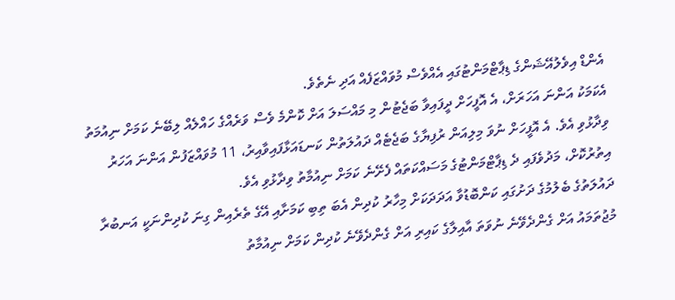އެންޑް އިވެލުއޭޝަންގެ ޑިޕާޓްމަންޓުގައި އެއްވެސް މުވައްޒަފެއް އަދި ނެތެވެ.
އެކަމަކު އަންނަ އަހަރަށް، އެ އޮފީހަށް ދީފައިވާ ބަޖެޓުން މި މައްސަލަ އަށް ކޮންމެ ވެސް ވަރެއްގެ ހައްލެއް ލިބޭނެ ކަމަށް ނިއުމަތު ވިދާޅުވި އެވެ. އެ އޮފީހަށް ނުވަ މިލިއަން ރުފިޔާގެ ބަޖެޓެއް ދައުލަތުން ކަނޑައަޅާފައިވާއިރު، 11 މުވައްޒަފުން އަންނަ އަހަރު އިތުރުކޮށް، މަދުވެފައި ދެ ޑިޕާޓްމަންޓުގެ މަސައްކަތައް ފެށޭނެ ކަމަށް ނިއުމާތު ވިދާޅުވި އެވެ.
ދައުލަތުގެ ބެލުމުގެ ދަށުގައި ކަންބޮޑުވާ އަދަދަކަށް މިހާރު ކުދިން އެބަ ތިބި ކަމަށާއި އޭގެ ތެރެއިން ގިނަ ކުދިންނަކީ އަނބުރާ މުޖުތަމައު އަށް ގެންދެވޭނެ ނުވަތަ އާއިލާގެ ކައިރި އަށް ގެންދެވޭނެ ކުދިން ކަމަށް ނިއުމާތު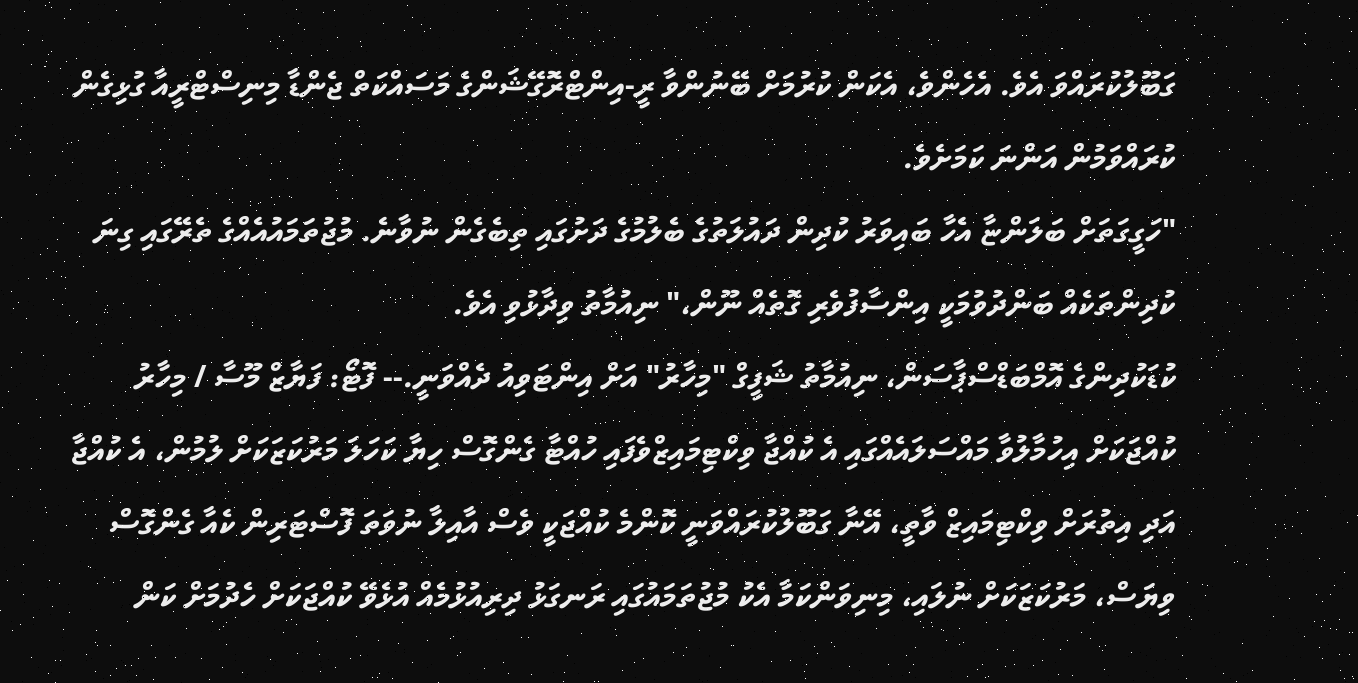ގަބޫލުކުރައްވަ އެވެ. އެހެންވެ، އެކަން ކުރުމަށް ބޭނުންވާ ރީ-އިންޓްރޮގޭޝަންގެ މަސައްކަތް ޖެންޑާ މިނިސްޓްރީއާ ގުޅިގެން ކުރައްވަމުން އަންނަ ކަމަށެވެ.
"ހަގީގަތަށް ބަލަންޏާ އެހާ ބައިވަރު ކުދިން ދައުލަތުގެ ބެލުމުގެ ދަށުގައި ތިބެގެން ނުވާނެ. މުޖުތަމައުއެއްގެ ތެރޭގައި ގިނަ ކުދިންތަކެއް ބަންދުވުމަކީ އިންސާފުވެރި ގޮތެއް ނޫން،" ނިއުމާތު ވިދާޅުވި އެވެ.
ކުޑަކުދިންގެ އޮމްބަޑްސްޕާސަން، ނިއުމާތު ޝަފީގް "މިހާރު" އަށް އިންޓަވިއު ދެއްވަނީ.-- ފޮޓޯ: ފަޔާޒް މޫސާ / މިހާރު
ކުއްޖަކަށް އިހުމާލުވާ މައްސަލައެއްގައި އެ ކުއްޖާ ވިކްޓިމައިޒްވެފައި ހުއްޓާ ގެންގޮސް ހިޔާ ކަހަލަ މަރުކަޒަކަށް ލުމުން، އެ ކުއްޖާ އަދި އިތުރަށް ވިކްޓިމައިޒް ވާތީ، އޭނާ ގަބޫލުކުރައްވަނީ ކޮންމެ ކުއްޖަކީ ވެސް އާއިލާ ނުވަތަ ފޮސްޓަރިން ކެއާ ގެންގޮސް ވިޔަސް، މަރުކަޒަކަށް ނުލައި، މިނިވަންކަމާ އެކު މުޖުތަމައުގައި ރަނގަޅު ދިރިއުޅުމެއް އުޅެވޭ ކުއްޖަކަށް ހެދުމަށް ކަން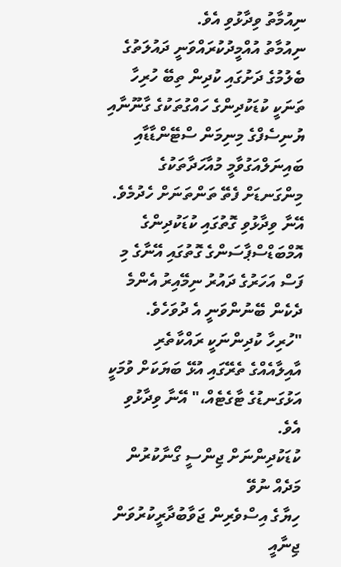ނިއުމާތު ވިދާޅުވި އެވެ.
ނިއުމާތު އުއްމީދުކުރައްވަނީ ދައުލަތުގެ ބެލުމުގެ ދަށުގައި ކުދިން ތިބޭ ހުރިހާ ތަނަކީ ކުޑަކުދިންގެ ހައްގުތަކުގެ ގާނޫނާއި ޔުނިސެފްގެ މިނިމަން ސްޓޭންޑާޑާއި ބައިނަލްއަގުވާމީ މުއާހަދާތަކުގެ މިންގަނޑަށް ފެތޭ ތަންތަނަށް ހެދުމެވެ. އޭނާ ވިދާޅުވި ގޮތުގައި ކުޑަކުދިންގެ އޮމްބަޑްސްޕާސަންގެ ގޮތުގައި އޭނާގެ މި ފަސް އަހަރުގެ ދައުރު ނިމޭއިރު އެންމެ ދެކެން ބޭނުންވަނީ އެ ދުވަހެވެ.
"ހުރިހާ ކުދިންނަކީ ރައްކާތެރި އާއިލާއެއްގެ ތެރޭގައި އުޅޭ ބަޔަކަށް ވުމަކީ އަޅުގަނޑުގެ ޓާގެޓެއް،" އޭނާ ވިދާޅުވި އެވެ.
ކުޑަކުދިންނަށް ޖިންސީ ގޯނާކުރުން މަދެއް ނުވޭ
ހިޔާގެ އިސްވެރިން ޖަވާބުދާރީކުރުވަން ޖިނާއީ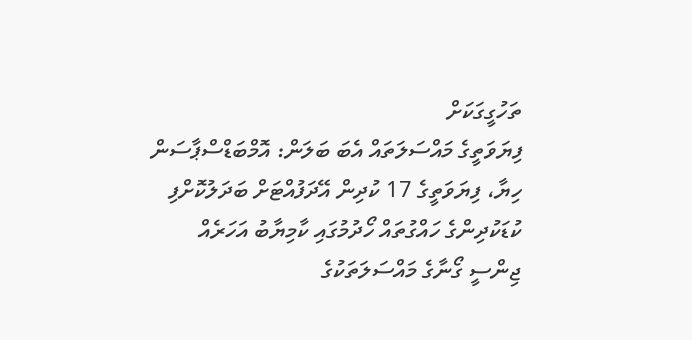ތަހުގީގަކަށް
ފިޔަވަތީގެ މައްސަލަތައް އެބަ ބަލަން: އޮމްބަޑްސްޕާސަން
ހިޔާ، ފިޔަވަތީގެ 17 ކުދިން އޭދަފުއްޓަށް ބަދަލުކޮށްފި
ކުޑަކުދިންގެ ހައްގުތައް ހޯދުމުގައި ކާމިޔާބު އަހަރެއް
ޖިންސީ ގޯނާގެ މައްސަލަތަކުގެ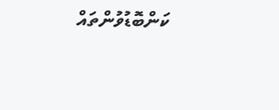ކަންބޮޑުވުންތައް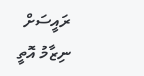ރައީސަށް
ނިޒާމު އޮތީ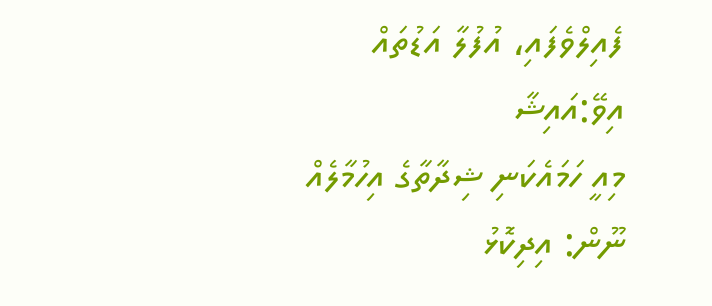ފެއިލްވެފައި، އުފުލާ އަޑުތައް އިވޭ:އައިޝާ
މިއީ ހަމައެކަނި ޝިދާތާގެ އިހުމާލެއް ނޫން: އިދިކޮޅު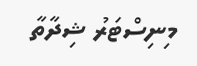މިނިސްޓަރު ޝިދާތާ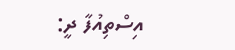އިސްތިއުފާ ދީ: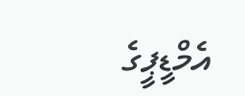އެމްޑީޕީގެ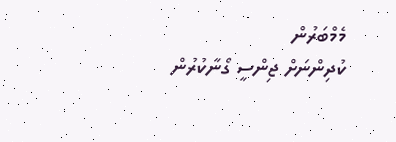މެމްބަރުން
ކުދިންނަށް ޖިންސީ ގޯނާކުރުން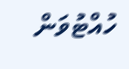ހުއްޓުވަން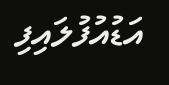އަޑުއުފުލައިފި